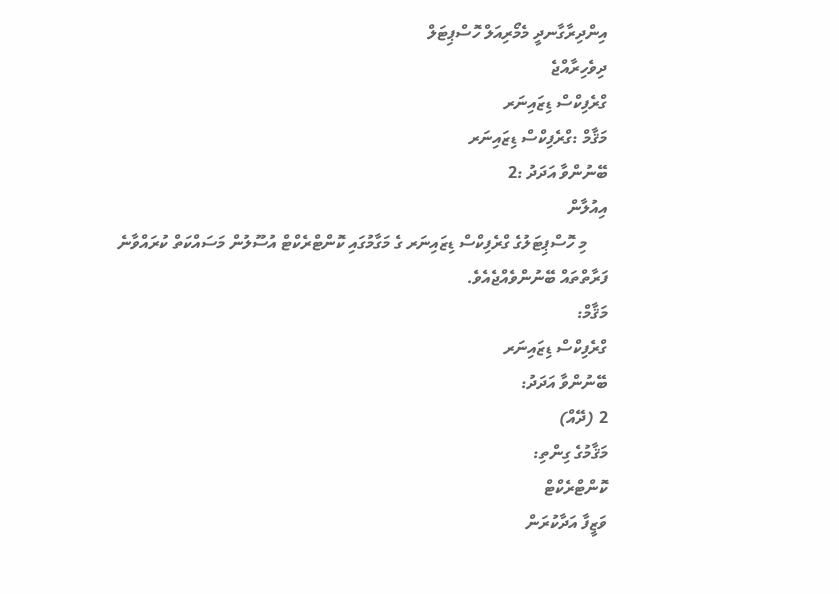އިންދިރާގާނދީ މެމޯރިއަލް ހޮސްޕިޓަލް
ދިވެހިރާއްޖެ
ގްރެފިކްސް ޑިޒައިނަރ
މަޤާމް :ގްރެފިކްސް ޑިޒައިނަރ
ބޭނުންވާ އަދަދު :2
އިއުލާން
     މި ހޮސްޕިޓަލުގެ ގްރެފިކްސް ޑިޒައިނަރ ގެ މަގާމުގައި ކޮންޓްރެކްޓް އުސޫލުން މަސައްކަތް ކުރައްވާނެ ފަރާތްތައް ބޭނުންވެއްޖެއެވެ.
މަޤާމް:
ގްރެފިކްސް ޑިޒައިނަރ
ބޭނުންވާ އަދަދު:
2 (ދޭއް)
މަޤާމުގެ ގިންތި:
ކޮންޓްރެކްޓް
ވަޒީފާ އަދާކުރަން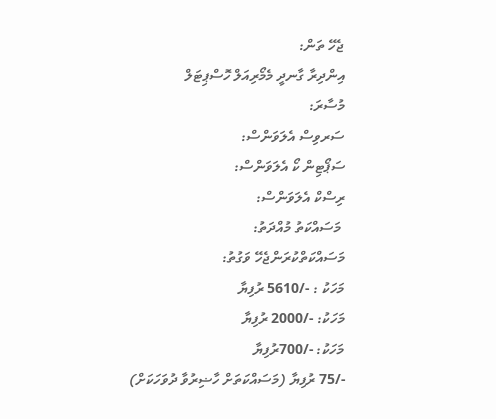ޖެހޭ ތަން:
އިންދިރާ ގާނދީ މެމޯރިއަލް ހޮސްޕިޓަލް
މުސާރަ:
ސަރވިސް އެލަވަންސް:
ސަޕޯޓިން ކޯ އެލަވަންސް:
ރިސްކް އެލަވަންސް:
 މަސައްކަތު މުއްދަތު:
މަސައްކަތްކުރަންޖެހޭ ވަގުތު:
މަހަކު : -/5610 ރުފިޔާ
މަހަކު: -/2000 ރުފިޔާ
މަހަކު: -/700ރުފިޔާ
-/75 ރުފިޔާ (މަސައްކަތަށް ހާޟިރުވާ ދުވަހަކަށް)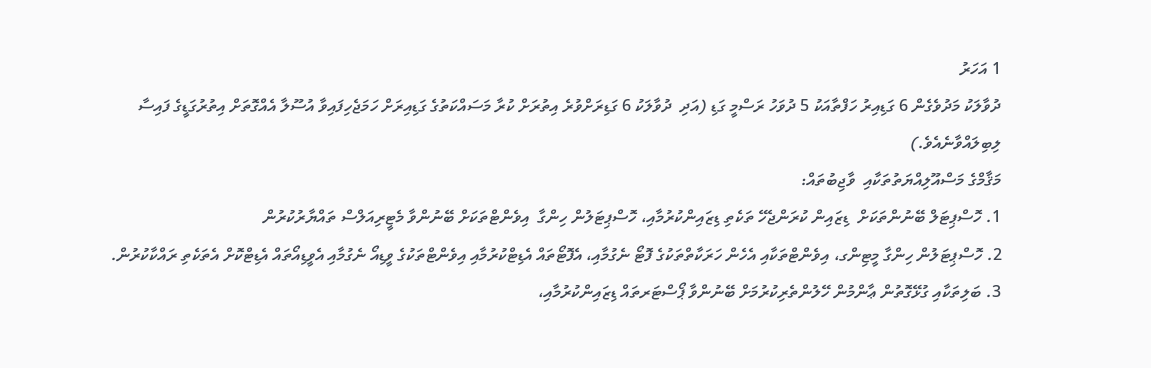1 އަހަރު
ދުވާލަކު މަދުވެގެން 6 ގަޑިއިރު ހަފްތާއަކު 5 ދުވަހު ރަސްމީ ގަޑި (އަދި  ދުވާލަކު 6 ގަޑިރަށްވުރެ އިތުރަށް ކުރާ މަސައްކަތުގެ ގަޑިއިރަށް ހަމަޖެހިފައިވާ އުސޫލާ އެއްގޮތަށް އިތުރުގަޑީގެ ފައިސާ ލިބިލައްވާނެއެވެ.)
މަޤާމްގެ މަސްއޫލިއްޔަތުތަކާއި  ވާޖިބުތައް:
1. ހޮސްޕިޓަލް ބޭނުންތަކަށް  ޑިޒައިން ކުރަންޖެހޭ ތަކެތި ޑިޒައިންކުރުމާއި، ހޮސްޕިޓަލުން ހިންގާ  އިވެންޓްތަކަށް ބޭނުންވާ މެޓީރިއަލްސް ތައްޔާރުކުރުން
2. ހޮސްޕިޓަލުން ހިންގާ މީޓިންގ، އިވެންޓްތަކާއި އެހެން ހަރަކާތްތަކުގެ ފޮޓޯ ނެގުމާއި، އެފޮޓޯތައް އެޑިޓްކުރުމާއި އިވެންޓްތަކުގެ ވީޑިއޯ ނެގުމާއި އެވީޑިއޯތައް އެޑިޓްކޮށް އެތަކެތި ރައްކާކުރުން.
3. ބަލިތަކާއި ގުޅޭގޮތުން ޢާންމުން ހޭލުންތެރިކުރުމަށް ބޭނުންވާ ޕޯސްޓަރތައް ޑިޒައިންކުރުމާއި،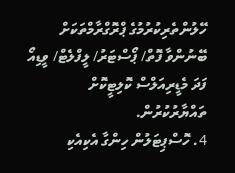ހޭލުންތެރިކުރުމުގެ ޕްރޮގްރާމްތަކަށް  ބޭނުންވާ ފޮތް/ ޕޯސްޓަރު/ ލީފްލެޓް/ ވީޑިއޯ ފަދަ މެޑީރިއަލްސް ކޮލިޓީކޮށް ތައްޔާރުކުރުން.
4. ހޮސްޕިޓަލުން ހިންގާ އެކިއެކި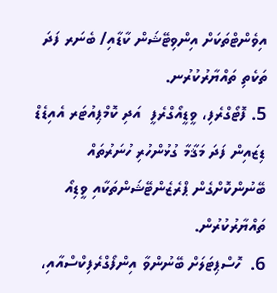އިވެންޓްތަކަށް އިންވިޓޭޝަން ކާޑާއި/ ބެނަރ ފަދަ ތަކެތި ތައްޔާރުކުރުނ.
5. ފޮޓޯގްރެފި، ވީޑީއޯގްރެފީ  އަދި ކޮމްޕިއުޓަރ އެއިޑެޑް ޑިޒައިން ފަދަ މަޤާމާ ގުޅުންހުރި ހުނަރުތައް ބޭނުންކޮށްގެން ޕްރެޒެންޓޭޝަންތަކާއި ވީޑިއޯ ތައްޔާރުކުރުން.
6.  ހޮސްޕިޓަލަށް ބޭނުންވާ އިންފޯގްރެފިކްސްއާއި،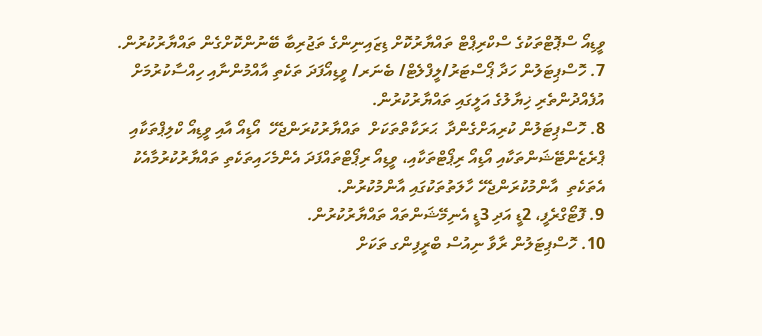ވީޑިއޯ ސްޕޮޓްތަކުގެ ސްކްރިޕްޓް ތައްޔާރުކޮށް ޑިޒައިނިންގެ ތަޖުރިބާ ބޭނުންކޮށްގެން ތައްޔާރުކުރުން.
7. ހޮސްޕިޓަލުން ހަދާ ޕޯސްޓަރު/ލީފްލެޓް/ ބެނަރ/ ވީޑިއޯފަދަ ތަކެތި އާއްމުންނާއި ހިއްސާކުރުމަށް އުފެއްދުންތެރި ޚިޔާލުގެ އަލީގައި ތައްޔާރުކުރުން.
8. ހޮސްޕިޓަލުން ކުރިއަށްގެންދާ  ޙަރަކާތްތަކަށް  ތައްޔާރުކުރަންޖެހޭ  އޯޑިއޯ އާއި ވީޑިއޯ ކްލިޕްތަކާއި ޕްރެޒެންޓޭޝަންތަކާއި އޯޑިއޯ ރިޕޯޓްތަކާއި، ވީޑިއޯ ރިޕޯޓްތައްފަދަ އެންމެހައިތަކެތި ތައްޔާރުކުރުމާއެކު  އެތަކެތި  އާންމުކުރަންޖެހޭ ހާލަތުތަކުގައި އާންމުކުރުން.
9. ފޮޓޯގްރެފީ، 2ޑީ އަދި 3ޑީ އެނިމޭޝަންތައް ތައްޔާރުކުރުން.
10. ހޮސްޕިޓަލުން ރާވާ ނިއުސް ބްރީފިންގ ތަކަށް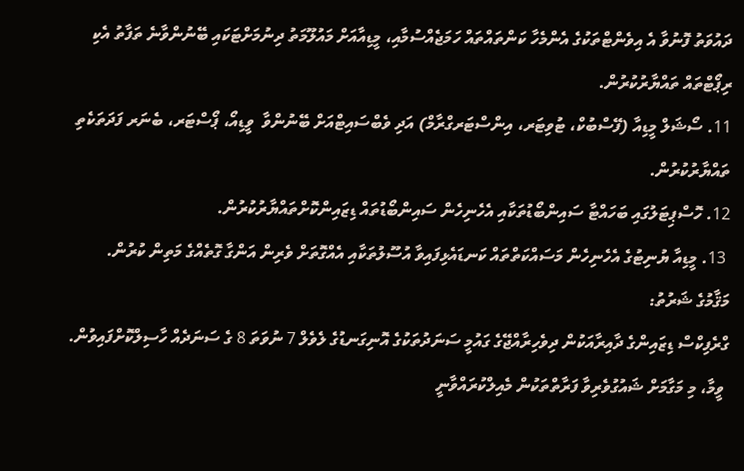ދައުވަތު ފޮނުވާ އެ އިވެންޓްތަކުގެ އެންމެހާ ކަންތައްތައް ހަމަޖެއްސުމާއި، މީޑިއާއަށް މައުލޫމަތު ދިނުމަށްޓަކައި ބޭނުންވާނެ ތަފާތު އެކި ރިޕޯޓްތައް ތައްޔާރުކުރުން.
11. ސޯޝަލް މީޑިއާ (ފޭސްބުކް، ޓުވިޓަރ، އިންސްޓަރގްރާމް) އަދި ވެބްސައިޓްއަށް ބޭނުންވާ  ވީޑިއޯ، ޕޯސްޓަރ، ބެނަރ ފަދަތަކެތި ތައްޔާރުކުރުން.
12. ހޮސްޕިޓަލުގައި ބަހައްޓާ ސައިންބޯޑުތަކާއި އެހެނިހެން ސައިންބޯޑުތައް ޑިޒައިންކޮށްތައްޔާރުކުރުން.
 13. މީޑިއާ ޔުނިޓުގެ އެހެނިހެން މަސައްކަތްތައް ކަނޑައެޅިފައިވާ އުސޫލުތަކާއި އެއްގޮތަށް ވެރިން އަންގާ ގޮތެއްގެ މަތިން ކުރުން.
މަޤާމުގެ ޝަރުތު:
ގްރެފިކްސް ޑިޒައިންގެ ދާއިރާއަކުން ދިވެހިރާއްޖޭގެ ގައުމީ ސަނަދުތަކުގެ އޮނިގަނޑުގެ ލެވެލް 7 ނުވަތަ 8 ގެ ސަނަދެއް ހާސިލްކޮށްފައިވުން.
 ވީމާ، މި މަގާމަށް ޝައުގުވެރިވާ ފަރާތްތަކުން މެއިލްކުރައްވާނީ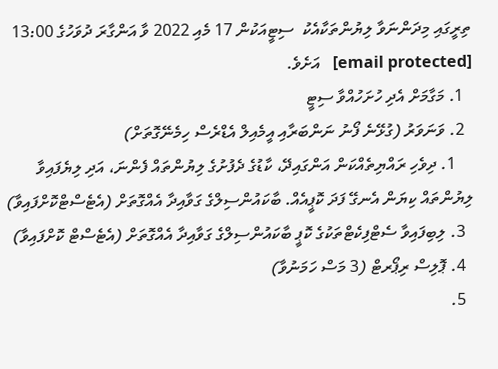ތިރީގައި މިދަންނަވާ ލިޔުންތަކާއެކު  ސިޓީއަކުން 17 މެއި 2022 ވާ އަންގާރަ ދުވަހުގެ 13:00 [email protected]   އަށެވެ.
  1. މަގާމަށް އެދި ހުށަހުއްވާ ސިޓީ
  2. ވަނަވަރު (ގުޅޭނެ ފޯނު ނަންބަރާއި އީމެއިލް އެޑްރެސް ހިމެނޭގޮތަށް)
    1. ދިވެހި ރައްޔިތެއްކަން އަންގައިދޭ، ކާޑުގެ ދެފުށުގެ ލިޔުންތައް ފެންނަ، އަދި ލިޔެފައިވާ ލިޔުންތައް ކިޔަން އެނގޭ ފަދަ ކޮޕީއެއް. ބާކައުންސިލްގެ ގަވާއިދާ އެއްގޮތަށް (އެޓެސްޓްކޮށްފައިވާ)
  3. ލިބިފައިވާ ސެޓްފިކެޓްތަކުގެ ކޮޕީ ބާކައުންސިލްގެ ގަވާއިދާ އެއްގޮތަށް (އެޓެސްޓް ކޮށްފައިވާ)
  4. ޕޮލިސް ރިޕޯރޓް (3 މަސް ހަމަނުވާ)
  5.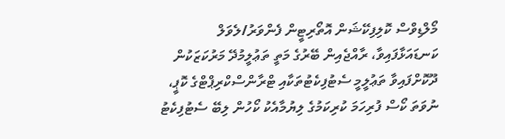މޯލްޑިވްސް ކޮލިފިކޭޝަން އޮތޯރިޓީން ފެންވަރު/ލެވަލް ކަނޑައަޅާފައިވާ، ރާއްޖެއިން ބޭރުގެ މަތީ ތަޢުލީމުދޭ މަރުކަޒަކުން ދޫކޮށްފައިވާ ތަޢުލީމީ ސެޓުފިކެޓުތަކާއި ޓްރާންސްކްރިޕްޓްގެ ކޮޕީ،  ނުވަތަ ކޯސް ފުރިހަމަ ކުރިކަމުގެ ލިޔުމާއެކު ކޯހުން ލިބޭ ސެޓުފިކެޓު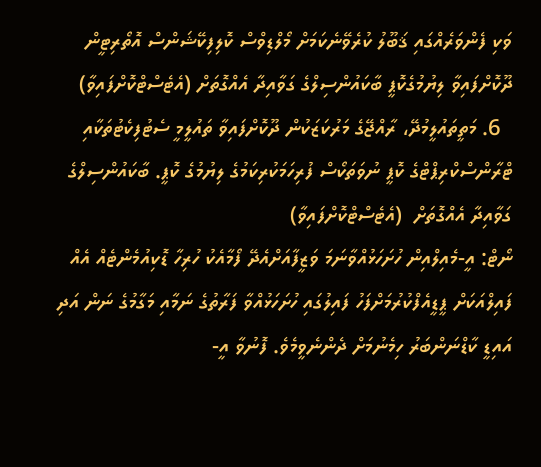ވަކި ފެންވަރެއްގައި ޤަބޫލު ކުރެވޭނެކަމަށް މޯލްޑިވްސް ކޮލިފިކޭޝަންސް އޮތޯރިޓީން ދޫކޮށްފައިވާ ލިޔުމުގެކޮޕީ ބާކައުންސިލްގެ ގަވާއިދާ އެއްގޮތަށް (އެޓެސްޓްކޮށްފައިވާ)
  6. މަތީތައުލީމުދޭ، ރާއްޖޭގެ މަރުކަޒަކުން ދޫކޮށްފައިވާ ތައުލީމީ ސެޓުފިކެޓުތަކާއި ޓްރާންސްކްރިޕްޓްގެ ކޮޕީ ނުވަތަކޯސް ފުރިހަމަކުރިކަމުގެ ލިޔުމުގެ ކޮޕީ. ބާކައުންސިލްގެ ގަވާއިދާ އެއްގޮތަށް  (އެޓެސްޓްކޮށްފައިވާ)
ނޯޓް: އީ-މެއިލްއިން ހުށަހަޅުއްވާނަމަ ވަޒީފާއަށްއެދޭ ފޯމާއެކު ހުރިހާ ޑޮކިއުމެންޓެއް އެއް ފައިލްއަކަށް ޕީޑީއެފްކުރުމަށްފަހު ފައިލުގައި ހުށަހަޅުއްވާ ފަރާތުގެ ނަމާއި މަގާމުގެ ނަން އަދި އައިޑީ ކާޑްނަންބަރު ހިމެނުމަށް ދެންނެވީމެވެ. ފޮނުވާ އީ-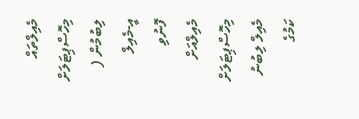މެއިލްތައް މިހޮސްޕިޓަލަށް ލިބުމުން ( އީ-މެއިލް ފޮނުވި މެއިލްއަށް މިހޮސްޕިޓަލަށް މެއިލް ލިބުނު ކަމުގެ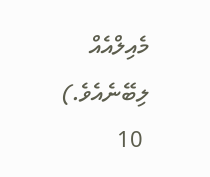މެއިލްއެއް ލިބޭނެއެވެ.)
 10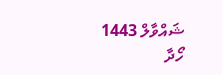ޝައްވާލް 1443
ހޯދާ